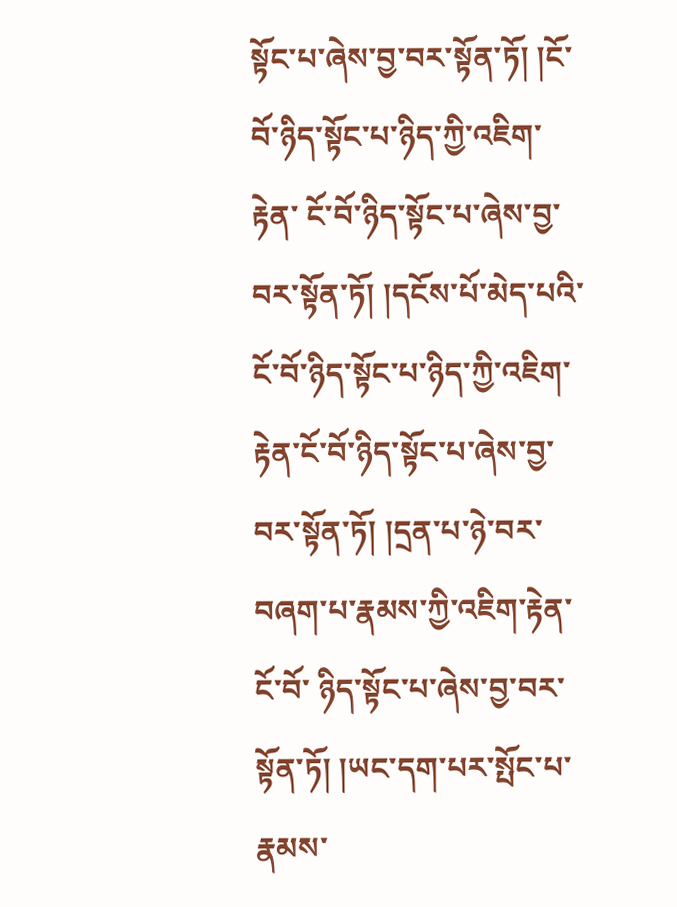སྟོང་པ་ཞེས་བྱ་བར་སྟོན་ཏོ། །ངོ་བོ་ཉིད་སྟོང་པ་ཉིད་ཀྱི་འཇིག་རྟེན་ ངོ་བོ་ཉིད་སྟོང་པ་ཞེས་བྱ་བར་སྟོན་ཏོ། །དངོས་པོ་མེད་པའི་ངོ་བོ་ཉིད་སྟོང་པ་ཉིད་ཀྱི་འཇིག་རྟེན་ངོ་བོ་ཉིད་སྟོང་པ་ཞེས་བྱ་བར་སྟོན་ཏོ། །དྲན་པ་ཉེ་བར་བཞག་པ་རྣམས་ཀྱི་འཇིག་རྟེན་ངོ་བོ་ ཉིད་སྟོང་པ་ཞེས་བྱ་བར་སྟོན་ཏོ། །ཡང་དག་པར་སྤོང་པ་རྣམས་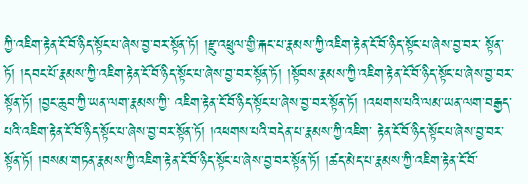ཀྱི་འཇིག་རྟེན་ངོ་བོ་ཉིད་སྟོང་པ་ཞེས་བྱ་བར་སྟོན་ཏོ། །རྫུ་འཕྲུལ་གྱི་རྐང་པ་རྣམས་ཀྱི་འཇིག་རྟེན་ངོ་བོ་ཉིད་སྟོང་པ་ཞེས་བྱ་བར་ སྟོན་ཏོ། །དབང་པོ་རྣམས་ཀྱི་འཇིག་རྟེན་ངོ་བོ་ཉིད་སྟོང་པ་ཞེས་བྱ་བར་སྟོན་ཏོ། །སྟོབས་རྣམས་ཀྱི་འཇིག་རྟེན་ངོ་བོ་ཉིད་སྟོང་པ་ཞེས་བྱ་བར་སྟོན་ཏོ། །བྱང་ཆུབ་ཀྱི་ཡན་ལག་རྣམས་ཀྱི་ འཇིག་རྟེན་ངོ་བོ་ཉིད་སྟོང་པ་ཞེས་བྱ་བར་སྟོན་ཏོ། །འཕགས་པའི་ལམ་ཡན་ལག་བརྒྱད་པའི་འཇིག་རྟེན་ངོ་བོ་ཉིད་སྟོང་པ་ཞེས་བྱ་བར་སྟོན་ཏོ། །འཕགས་པའི་བདེན་པ་རྣམས་ཀྱི་འཇིག་ རྟེན་ངོ་བོ་ཉིད་སྟོང་པ་ཞེས་བྱ་བར་སྟོན་ཏོ། །བསམ་གཏན་རྣམས་ཀྱི་འཇིག་རྟེན་ངོ་བོ་ཉིད་སྟོང་པ་ཞེས་བྱ་བར་སྟོན་ཏོ། །ཚད་མེད་པ་རྣམས་ཀྱི་འཇིག་རྟེན་ངོ་བོ་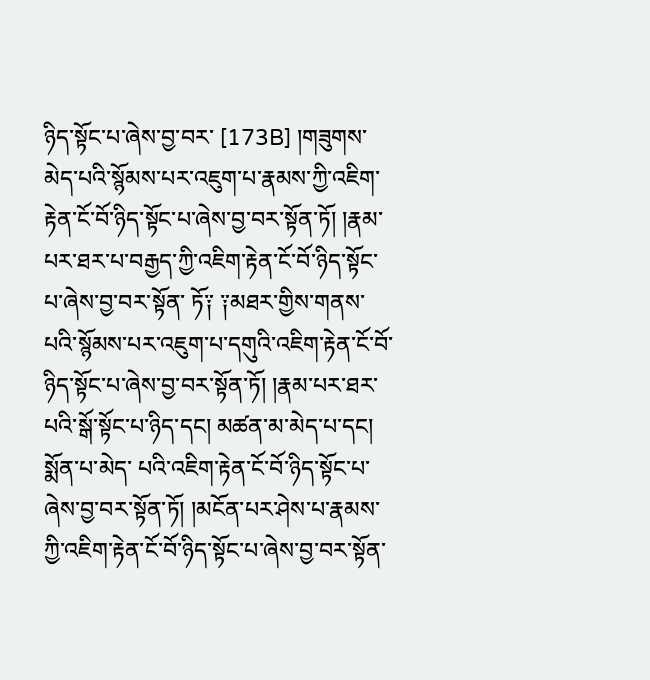ཉིད་སྟོང་པ་ཞེས་བྱ་བར་ [173B] །གཟུགས་མེད་པའི་སྙོམས་པར་འཇུག་པ་རྣམས་ཀྱི་འཇིག་རྟེན་ངོ་བོ་ཉིད་སྟོང་པ་ཞེས་བྱ་བར་སྟོན་ཏོ། །རྣམ་པར་ཐར་པ་བརྒྱད་ཀྱི་འཇིག་རྟེན་ངོ་བོ་ཉིད་སྟོང་པ་ཞེས་བྱ་བར་སྟོན་ ཏོ༑ ༑མཐར་གྱིས་གནས་པའི་སྙོམས་པར་འཇུག་པ་དགུའི་འཇིག་རྟེན་ངོ་བོ་ཉིད་སྟོང་པ་ཞེས་བྱ་བར་སྟོན་ཏོ། །རྣམ་པར་ཐར་པའི་སྒོ་སྟོང་པ་ཉིད་དང། མཚན་མ་མེད་པ་དང། སྨོན་པ་མེད་ པའི་འཇིག་རྟེན་ངོ་བོ་ཉིད་སྟོང་པ་ཞེས་བྱ་བར་སྟོན་ཏོ། །མངོན་པར་ཤེས་པ་རྣམས་ཀྱི་འཇིག་རྟེན་ངོ་བོ་ཉིད་སྟོང་པ་ཞེས་བྱ་བར་སྟོན་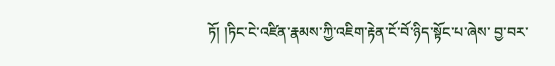ཏོ། །ཏིང་ངེ་འཛིན་རྣམས་ཀྱི་འཇིག་རྟེན་ངོ་བོ་ཉིད་སྟོང་པ་ཞེས་ བྱ་བར་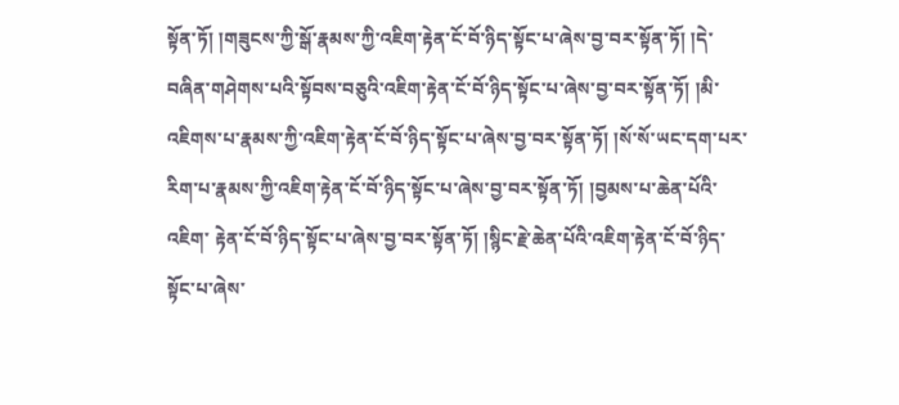སྟོན་ཏོ། །གཟུངས་ཀྱི་སྒོ་རྣམས་ཀྱི་འཇིག་རྟེན་ངོ་བོ་ཉིད་སྟོང་པ་ཞེས་བྱ་བར་སྟོན་ཏོ། །དེ་བཞིན་གཤེགས་པའི་སྟོབས་བཅུའི་འཇིག་རྟེན་ངོ་བོ་ཉིད་སྟོང་པ་ཞེས་བྱ་བར་སྟོན་ཏོ། །མི་ འཇིགས་པ་རྣམས་ཀྱི་འཇིག་རྟེན་ངོ་བོ་ཉིད་སྟོང་པ་ཞེས་བྱ་བར་སྟོན་ཏོ། །སོ་སོ་ཡང་དག་པར་རིག་པ་རྣམས་ཀྱི་འཇིག་རྟེན་ངོ་བོ་ཉིད་སྟོང་པ་ཞེས་བྱ་བར་སྟོན་ཏོ། །བྱམས་པ་ཆེན་པོའི་འཇིག་ རྟེན་ངོ་བོ་ཉིད་སྟོང་པ་ཞེས་བྱ་བར་སྟོན་ཏོ། །སྙིང་རྗེ་ཆེན་པོའི་འཇིག་རྟེན་ངོ་བོ་ཉིད་སྟོང་པ་ཞེས་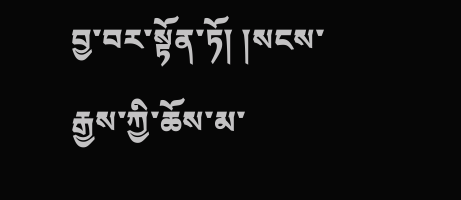བྱ་བར་སྟོན་ཏོ། །སངས་རྒྱས་ཀྱི་ཆོས་མ་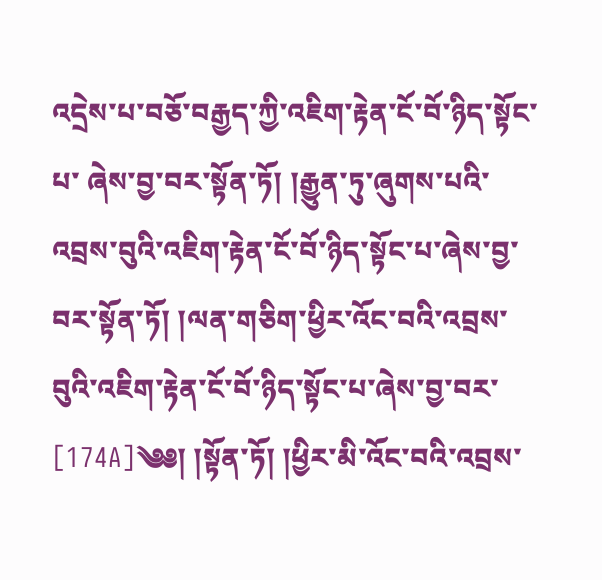འདྲེས་པ་བཅོ་བརྒྱད་ཀྱི་འཇིག་རྟེན་ངོ་བོ་ཉིད་སྟོང་པ་ ཞེས་བྱ་བར་སྟོན་ཏོ། །རྒྱུན་ཏུ་ཞུགས་པའི་འབྲས་བུའི་འཇིག་རྟེན་ངོ་བོ་ཉིད་སྟོང་པ་ཞེས་བྱ་བར་སྟོན་ཏོ། །ལན་གཅིག་ཕྱིར་འོང་བའི་འབྲས་བུའི་འཇིག་རྟེན་ངོ་བོ་ཉིད་སྟོང་པ་ཞེས་བྱ་བར་ [174A]༄༅། །སྟོན་ཏོ། །ཕྱིར་མི་འོང་བའི་འབྲས་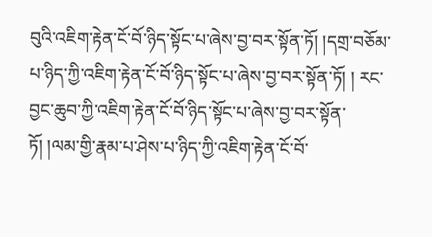བུའི་འཇིག་རྟེན་ངོ་བོ་ཉིད་སྟོང་པ་ཞེས་བྱ་བར་སྟོན་ཏོ། །དགྲ་བཅོམ་པ་ཉིད་ཀྱི་འཇིག་རྟེན་ངོ་བོ་ཉིད་སྟོང་པ་ཞེས་བྱ་བར་སྟོན་ཏོ། ། རང་བྱང་ཆུབ་ཀྱི་འཇིག་རྟེན་ངོ་བོ་ཉིད་སྟོང་པ་ཞེས་བྱ་བར་སྟོན་ཏོ། །ལམ་གྱི་རྣམ་པ་ཤེས་པ་ཉིད་ཀྱི་འཇིག་རྟེན་ངོ་བོ་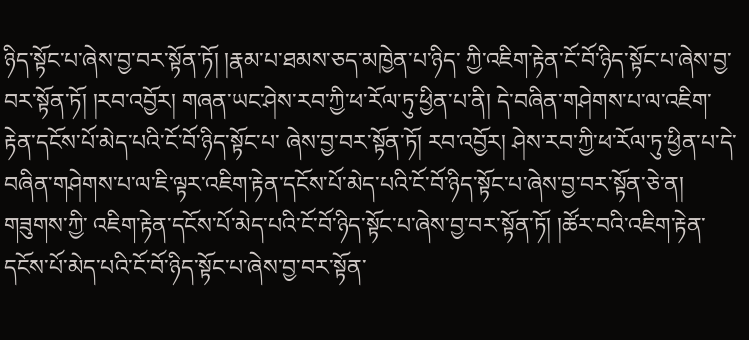ཉིད་སྟོང་པ་ཞེས་བྱ་བར་སྟོན་ཏོ། །རྣམ་པ་ཐམས་ཅད་མཁྱེན་པ་ཉིད་ ཀྱི་འཇིག་རྟེན་ངོ་བོ་ཉིད་སྟོང་པ་ཞེས་བྱ་བར་སྟོན་ཏོ། །རབ་འབྱོར། གཞན་ཡང་ཤེས་རབ་ཀྱི་ཕ་རོལ་ཏུ་ཕྱིན་པ་ནི། དེ་བཞིན་གཤེགས་པ་ལ་འཇིག་རྟེན་དངོས་པོ་མེད་པའི་ངོ་བོ་ཉིད་སྟོང་པ་ ཞེས་བྱ་བར་སྟོན་ཏོ། རབ་འབྱོར། ཤེས་རབ་ཀྱི་ཕ་རོལ་ཏུ་ཕྱིན་པ་དེ་བཞིན་གཤེགས་པ་ལ་ཇི་ལྟར་འཇིག་རྟེན་དངོས་པོ་མེད་པའི་ངོ་བོ་ཉིད་སྟོང་པ་ཞེས་བྱ་བར་སྟོན་ཅེ་ན། གཟུགས་ཀྱི་ འཇིག་རྟེན་དངོས་པོ་མེད་པའི་ངོ་བོ་ཉིད་སྟོང་པ་ཞེས་བྱ་བར་སྟོན་ཏོ། །ཚོར་བའི་འཇིག་རྟེན་དངོས་པོ་མེད་པའི་ངོ་བོ་ཉིད་སྟོང་པ་ཞེས་བྱ་བར་སྟོན་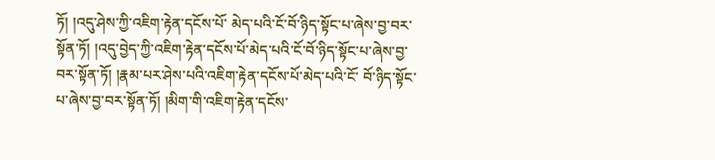ཏོ། །འདུ་ཤེས་ཀྱི་འཇིག་རྟེན་དངོས་པོ་ མེད་པའི་ངོ་བོ་ཉིད་སྟོང་པ་ཞེས་བྱ་བར་སྟོན་ཏོ། །འདུ་བྱེད་ཀྱི་འཇིག་རྟེན་དངོས་པོ་མེད་པའི་ངོ་བོ་ཉིད་སྟོང་པ་ཞེས་བྱ་བར་སྟོན་ཏོ། །རྣམ་པར་ཤེས་པའི་འཇིག་རྟེན་དངོས་པོ་མེད་པའི་ངོ་ བོ་ཉིད་སྟོང་པ་ཞེས་བྱ་བར་སྟོན་ཏོ། །མིག་གི་འཇིག་རྟེན་དངོས་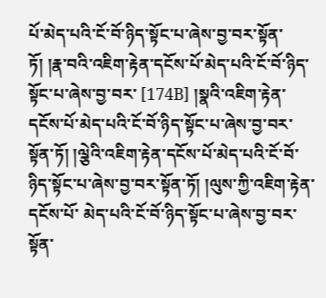པོ་མེད་པའི་ངོ་བོ་ཉིད་སྟོང་པ་ཞེས་བྱ་བར་སྟོན་ཏོ། །རྣ་བའི་འཇིག་རྟེན་དངོས་པོ་མེད་པའི་ངོ་བོ་ཉིད་སྟོང་པ་ཞེས་བྱ་བར་ [174B] །སྣའི་འཇིག་རྟེན་དངོས་པོ་མེད་པའི་ངོ་བོ་ཉིད་སྟོང་པ་ཞེས་བྱ་བར་སྟོན་ཏོ། །ལྕེའི་འཇིག་རྟེན་དངོས་པོ་མེད་པའི་ངོ་བོ་ཉིད་སྟོང་པ་ཞེས་བྱ་བར་སྟོན་ཏོ། །ལུས་ཀྱི་འཇིག་རྟེན་དངོས་པོ་ མེད་པའི་ངོ་བོ་ཉིད་སྟོང་པ་ཞེས་བྱ་བར་སྟོན་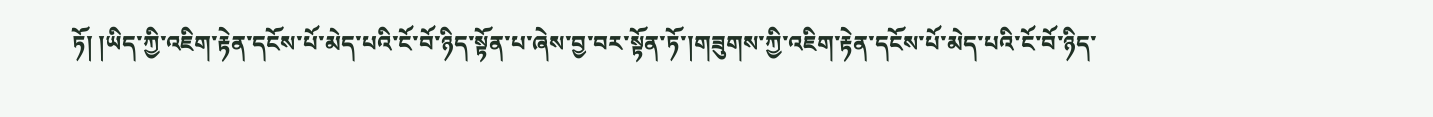ཏོ། །ཡིད་ཀྱི་འཇིག་རྟེན་དངོས་པོ་མེད་པའི་ངོ་བོ་ཉིད་སྟོན་པ་ཞེས་བྱ་བར་སྟོན་ཏོ་།གཟུགས་ཀྱི་འཇིག་རྟེན་དངོས་པོ་མེད་པའི་ངོ་བོ་ཉིད་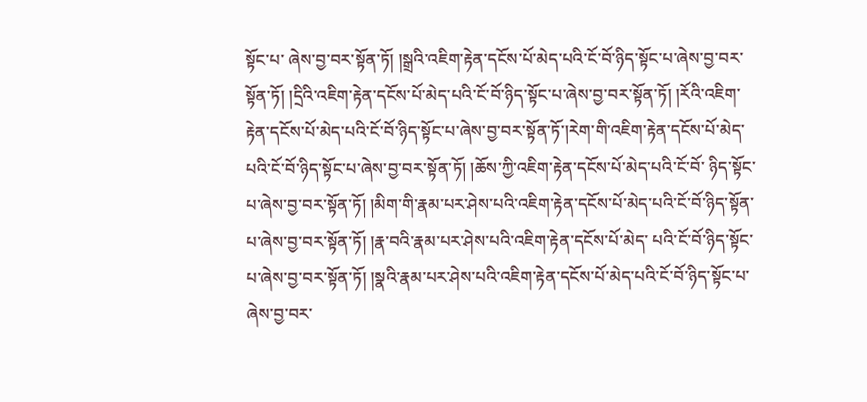སྟོང་པ་ ཞེས་བྱ་བར་སྟོན་ཏོ། །སྒྲའི་འཇིག་རྟེན་དངོས་པོ་མེད་པའི་ངོ་བོ་ཉིད་སྟོང་པ་ཞེས་བྱ་བར་སྟོན་ཏོ། །དྲིའི་འཇིག་རྟེན་དངོས་པོ་མེད་པའི་ངོ་བོ་ཉིད་སྟོང་པ་ཞེས་བྱ་བར་སྟོན་ཏོ། །རོའི་འཇིག་ རྟེན་དངོས་པོ་མེད་པའི་ངོ་བོ་ཉིད་སྟོང་པ་ཞེས་བྱ་བར་སྟོན་ཏོ་།རེག་གི་འཇིག་རྟེན་དངོས་པོ་མེད་པའི་ངོ་བོ་ཉིད་སྟོང་པ་ཞེས་བྱ་བར་སྟོན་ཏོ། །ཆོས་ཀྱི་འཇིག་རྟེན་དངོས་པོ་མེད་པའི་ངོ་བོ་ ཉིད་སྟོང་པ་ཞེས་བྱ་བར་སྟོན་ཏོ། །མིག་གི་རྣམ་པར་ཤེས་པའི་འཇིག་རྟེན་དངོས་པོ་མེད་པའི་ངོ་བོ་ཉིད་སྟོན་པ་ཞེས་བྱ་བར་སྟོན་ཏོ། །རྣ་བའི་རྣམ་པར་ཤེས་པའི་འཇིག་རྟེན་དངོས་པོ་མེད་ པའི་ངོ་བོ་ཉིད་སྟོང་པ་ཞེས་བྱ་བར་སྟོན་ཏོ། །སྣའི་རྣམ་པར་ཤེས་པའི་འཇིག་རྟེན་དངོས་པོ་མེད་པའི་ངོ་བོ་ཉིད་སྟོང་པ་ཞེས་བྱ་བར་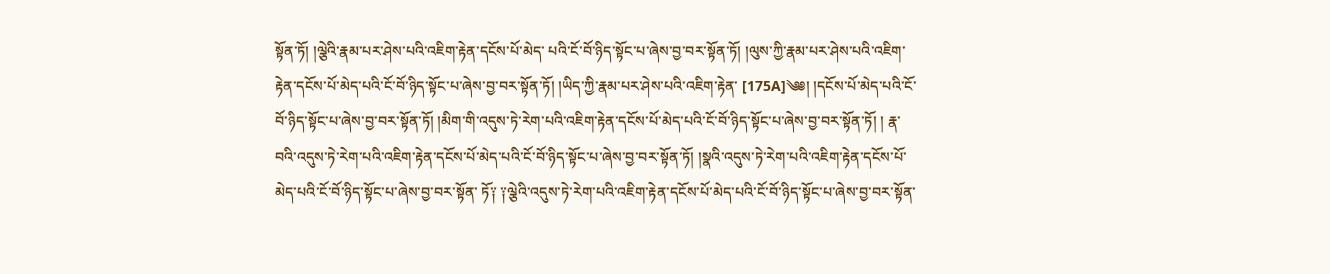སྟོན་ཏོ། །ལྕེའི་རྣམ་པར་ཤེས་པའི་འཇིག་རྟེན་དངོས་པོ་མེད་ པའི་ངོ་བོ་ཉིད་སྟོང་པ་ཞེས་བྱ་བར་སྟོན་ཏོ། །ལུས་ཀྱི་རྣམ་པར་ཤེས་པའི་འཇིག་རྟེན་དངོས་པོ་མེད་པའི་ངོ་བོ་ཉིད་སྟོང་པ་ཞེས་བྱ་བར་སྟོན་ཏོ། །ཡིད་ཀྱི་རྣམ་པར་ཤེས་པའི་འཇིག་རྟེན་ [175A]༄༅། །དངོས་པོ་མེད་པའི་ངོ་བོ་ཉིད་སྟོང་པ་ཞེས་བྱ་བར་སྟོན་ཏོ། །མིག་གི་འདུས་ཏེ་རེག་པའི་འཇིག་རྟེན་དངོས་པོ་མེད་པའི་ངོ་བོ་ཉིད་སྟོང་པ་ཞེས་བྱ་བར་སྟོན་ཏོ། ། རྣ་བའི་འདུས་ཏེ་རེག་པའི་འཇིག་རྟེན་དངོས་པོ་མེད་པའི་ངོ་བོ་ཉིད་སྟོང་པ་ཞེས་བྱ་བར་སྟོན་ཏོ། །སྣའི་འདུས་ཏེ་རེག་པའི་འཇིག་རྟེན་དངོས་པོ་མེད་པའི་ངོ་བོ་ཉིད་སྟོང་པ་ཞེས་བྱ་བར་སྟོན་ ཏོ༑ ༑ལྕེའི་འདུས་ཏེ་རེག་པའི་འཇིག་རྟེན་དངོས་པོ་མེད་པའི་ངོ་བོ་ཉིད་སྟོང་པ་ཞེས་བྱ་བར་སྟོན་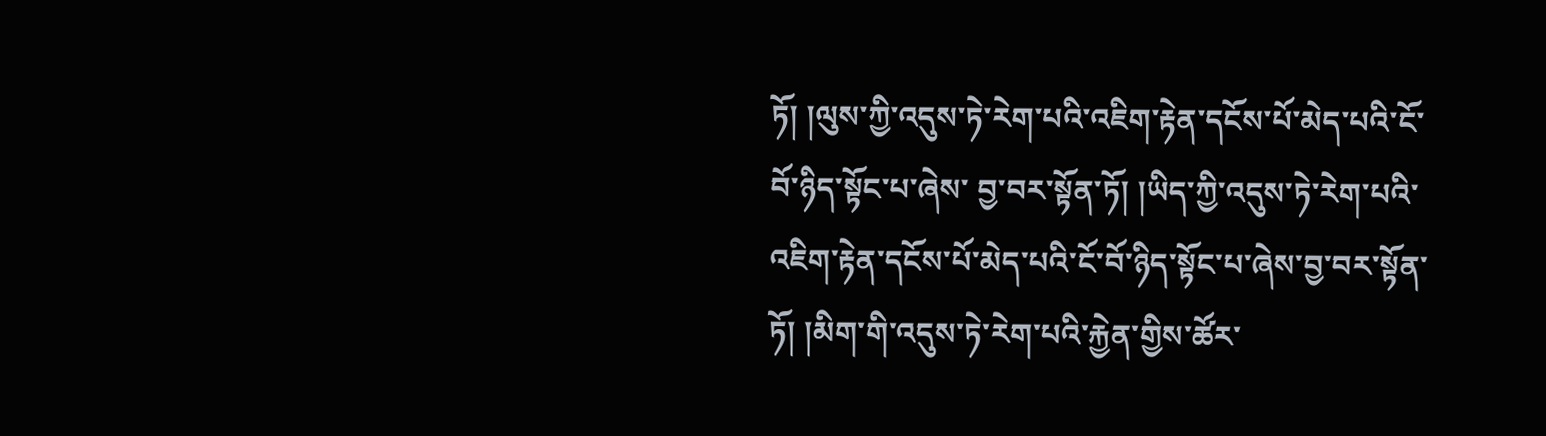ཏོ། །ལུས་ཀྱི་འདུས་ཏེ་རེག་པའི་འཇིག་རྟེན་དངོས་པོ་མེད་པའི་ངོ་བོ་ཉིད་སྟོང་པ་ཞེས་ བྱ་བར་སྟོན་ཏོ། །ཡིད་ཀྱི་འདུས་ཏེ་རེག་པའི་འཇིག་རྟེན་དངོས་པོ་མེད་པའི་ངོ་བོ་ཉིད་སྟོང་པ་ཞེས་བྱ་བར་སྟོན་ཏོ། །མིག་གི་འདུས་ཏེ་རེག་པའི་རྐྱེན་གྱིས་ཚོར་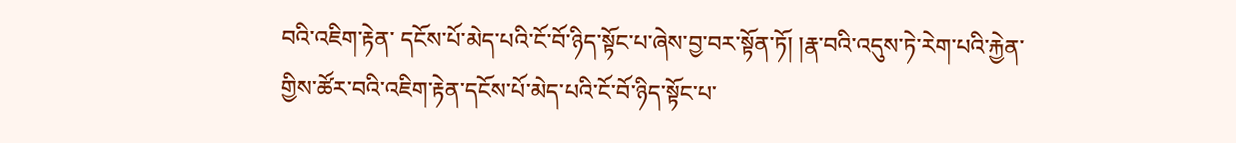བའི་འཇིག་རྟེན་ དངོས་པོ་མེད་པའི་ངོ་བོ་ཉིད་སྟོང་པ་ཞེས་བྱ་བར་སྟོན་ཏོ། །རྣ་བའི་འདུས་ཏེ་རེག་པའི་རྐྱེན་གྱིས་ཚོར་བའི་འཇིག་རྟེན་དངོས་པོ་མེད་པའི་ངོ་བོ་ཉིད་སྟོང་པ་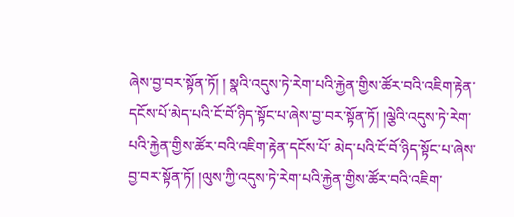ཞེས་བྱ་བར་སྟོན་ཏོ། ། སྣའི་འདུས་ཏེ་རེག་པའི་རྐྱེན་གྱིས་ཚོར་བའི་འཇིག་རྟེན་དངོས་པོ་མེད་པའི་ངོ་བོ་ཉིད་སྟོང་པ་ཞེས་བྱ་བར་སྟོན་ཏོ། །ལྕེའི་འདུས་ཏེ་རེག་པའི་རྐྱེན་གྱིས་ཚོར་བའི་འཇིག་རྟེན་དངོས་པོ་ མེད་པའི་ངོ་བོ་ཉིད་སྟོང་པ་ཞེས་བྱ་བར་སྟོན་ཏོ། །ལུས་ཀྱི་འདུས་ཏེ་རེག་པའི་རྐྱེན་གྱིས་ཚོར་བའི་འཇིག་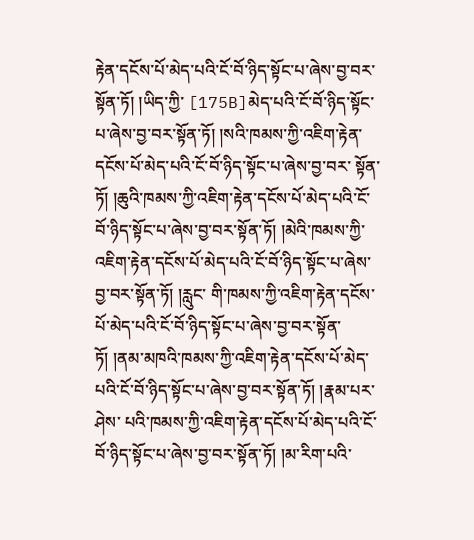རྟེན་དངོས་པོ་མེད་པའི་ངོ་བོ་ཉིད་སྟོང་པ་ཞེས་བྱ་བར་སྟོན་ཏོ། །ཡིད་ཀྱི་ [175B]མེད་པའི་ངོ་བོ་ཉིད་སྟོང་པ་ཞེས་བྱ་བར་སྟོན་ཏོ། །སའི་ཁམས་ཀྱི་འཇིག་རྟེན་དངོས་པོ་མེད་པའི་ངོ་བོ་ཉིད་སྟོང་པ་ཞེས་བྱ་བར་ སྟོན་ཏོ། །ཆུའི་ཁམས་ཀྱི་འཇིག་རྟེན་དངོས་པོ་མེད་པའི་ངོ་བོ་ཉིད་སྟོང་པ་ཞེས་བྱ་བར་སྟོན་ཏོ། །མེའི་ཁམས་ཀྱི་འཇིག་རྟེན་དངོས་པོ་མེད་པའི་ངོ་བོ་ཉིད་སྟོང་པ་ཞེས་བྱ་བར་སྟོན་ཏོ། །རླུང་ གི་ཁམས་ཀྱི་འཇིག་རྟེན་དངོས་པོ་མེད་པའི་ངོ་བོ་ཉིད་སྟོང་པ་ཞེས་བྱ་བར་སྟོན་ཏོ། །ནམ་མཁའི་ཁམས་ཀྱི་འཇིག་རྟེན་དངོས་པོ་མེད་པའི་ངོ་བོ་ཉིད་སྟོང་པ་ཞེས་བྱ་བར་སྟོན་ཏོ། །རྣམ་པར་ཤེས་ པའི་ཁམས་ཀྱི་འཇིག་རྟེན་དངོས་པོ་མེད་པའི་ངོ་བོ་ཉིད་སྟོང་པ་ཞེས་བྱ་བར་སྟོན་ཏོ། །མ་རིག་པའི་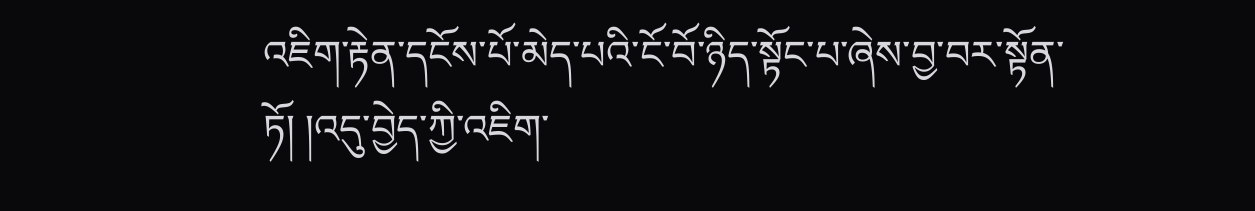འཇིག་རྟེན་དངོས་པོ་མེད་པའི་ངོ་བོ་ཉིད་སྟོང་པ་ཞེས་བྱ་བར་སྟོན་ཏོ། །འདུ་བྱེད་ཀྱི་འཇིག་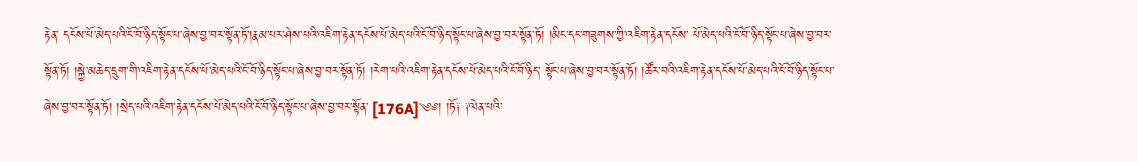རྟེན་ དངོས་པོ་མེད་པའི་ངོ་བོ་ཉིད་སྟོང་པ་ཞེས་བྱ་བར་སྟོན་ཏོ་།རྣམ་པར་ཤེས་པའི་འཇིག་རྟེན་དངོས་པོ་མེད་པའི་ངོ་བོ་ཉིད་སྟོང་པ་ཞེས་བྱ་བར་སྟོན་ཏོ། །མིང་དང་གཟུགས་ཀྱི་འཇིག་རྟེན་དངོས་ པོ་མེད་པའི་ངོ་བོ་ཉིད་སྟོང་པ་ཞེས་བྱ་བར་སྟོན་ཏོ། །སྐྱེ་མཆེད་དྲུག་གི་འཇིག་རྟེན་དངོས་པོ་མེད་པའི་ངོ་བོ་ཉིད་སྟོང་པ་ཞེས་བྱ་བར་སྟོན་ཏོ། །རེག་པའི་འཇིག་རྟེན་དངོས་པོ་མེད་པའི་ངོ་བོ་ཉིད་ སྟོང་པ་ཞེས་བྱ་བར་སྟོན་ཏོ། །ཚོར་བའི་འཇིག་རྟེན་དངོས་པོ་མེད་པའི་ངོ་བོ་ཉིད་སྟོང་པ་ཞེས་བྱ་བར་སྟོན་ཏོ། །སྲེད་པའི་འཇིག་རྟེན་དངོས་པོ་མེད་པའི་ངོ་བོ་ཉིད་སྟོང་པ་ཞེས་བྱ་བར་སྟོན་ [176A]༄༅། །ཏོ༑ ༑ལེན་པའི་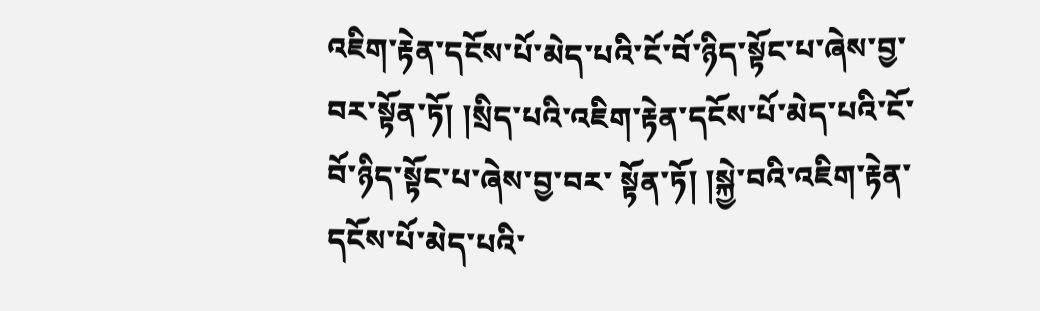འཇིག་རྟེན་དངོས་པོ་མེད་པའི་ངོ་བོ་ཉིད་སྟོང་པ་ཞེས་བྱ་བར་སྟོན་ཏོ། །སྲིད་པའི་འཇིག་རྟེན་དངོས་པོ་མེད་པའི་ངོ་བོ་ཉིད་སྟོང་པ་ཞེས་བྱ་བར་ སྟོན་ཏོ། །སྐྱེ་བའི་འཇིག་རྟེན་དངོས་པོ་མེད་པའི་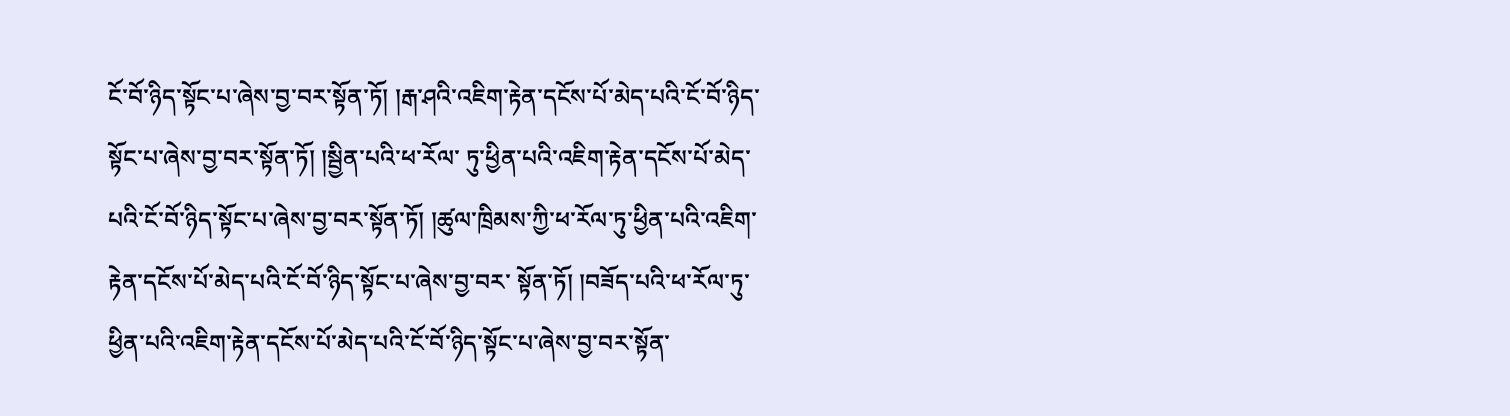ངོ་བོ་ཉིད་སྟོང་པ་ཞེས་བྱ་བར་སྟོན་ཏོ། །རྒ་ཤའི་འཇིག་རྟེན་དངོས་པོ་མེད་པའི་ངོ་བོ་ཉིད་སྟོང་པ་ཞེས་བྱ་བར་སྟོན་ཏོ། །སྦྱིན་པའི་ཕ་རོལ་ ཏུ་ཕྱིན་པའི་འཇིག་རྟེན་དངོས་པོ་མེད་པའི་ངོ་བོ་ཉིད་སྟོང་པ་ཞེས་བྱ་བར་སྟོན་ཏོ། །ཚུལ་ཁྲིམས་ཀྱི་ཕ་རོལ་ཏུ་ཕྱིན་པའི་འཇིག་རྟེན་དངོས་པོ་མེད་པའི་ངོ་བོ་ཉིད་སྟོང་པ་ཞེས་བྱ་བར་ སྟོན་ཏོ། །བཟོད་པའི་ཕ་རོལ་ཏུ་ཕྱིན་པའི་འཇིག་རྟེན་དངོས་པོ་མེད་པའི་ངོ་བོ་ཉིད་སྟོང་པ་ཞེས་བྱ་བར་སྟོན་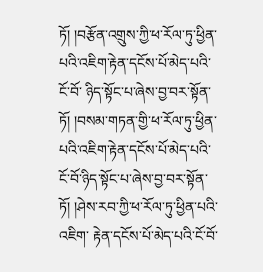ཏོ། །བརྩོན་འགྲུས་ཀྱི་ཕ་རོལ་ཏུ་ཕྱིན་པའི་འཇིག་རྟེན་དངོས་པོ་མེད་པའི་ངོ་བོ་ ཉིད་སྟོང་པ་ཞེས་བྱ་བར་སྟོན་ཏོ། །བསམ་གཏན་གྱི་ཕ་རོལ་ཏུ་ཕྱིན་པའི་འཇིག་རྟེན་དངོས་པོ་མེད་པའི་ངོ་བོ་ཉིད་སྟོང་པ་ཞེས་བྱ་བར་སྟོན་ཏོ། །ཤེས་རབ་ཀྱི་ཕ་རོལ་ཏུ་ཕྱིན་པའི་འཇིག་ རྟེན་དངོས་པོ་མེད་པའི་ངོ་བོ་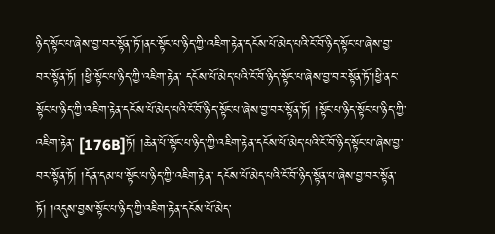ཉིད་སྟོང་པ་ཞེས་བྱ་བར་སྟོན་ཏོ་།ནང་སྟོང་པ་ཉིད་ཀྱི་འཇིག་རྟེན་དངོས་པོ་མེད་པའི་ངོ་བོ་ཉིད་སྟོང་པ་ཞེས་བྱ་བར་སྟོན་ཏོ། །ཕྱི་སྟོང་པ་ཉིད་ཀྱི་འཇིག་རྟེན་ དངོས་པོ་མེད་པའི་ངོ་བོ་ཉིད་སྟོང་པ་ཞེས་བྱ་བར་སྟོན་ཏོ་།ཕྱི་ནང་སྟོང་པ་ཉིད་ཀྱི་འཇིག་རྟེན་དངོས་པོ་མེད་པའི་ངོ་བོ་ཉིད་སྟོང་པ་ཞེས་བྱ་བར་སྟོན་ཏོ། །སྟོང་པ་ཉིད་སྟོང་པ་ཉིད་ཀྱི་འཇིག་རྟེན་ [176B]ཏོ། །ཆེན་པོ་སྟོང་པ་ཉིད་ཀྱི་འཇིག་རྟེན་དངོས་པོ་མེད་པའི་ངོ་བོ་ཉིད་སྟོང་པ་ཞེས་བྱ་བར་སྟོན་ཏོ། །དོན་དམ་པ་སྟོང་པ་ཉིད་ཀྱི་འཇིག་རྟེན་ དངོས་པོ་མེད་པའི་ངོ་བོ་ཉིད་སྟོན་པ་ཞེས་བྱ་བར་སྟོན་ཏོ། །འདུས་བྱས་སྟོང་པ་ཉིད་ཀྱི་འཇིག་རྟེན་དངོས་པོ་མེད་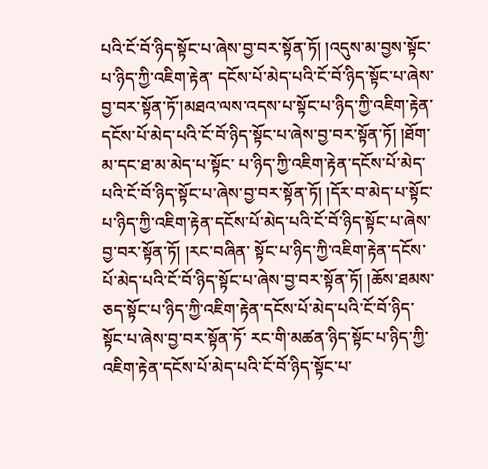པའི་ངོ་བོ་ཉིད་སྟོང་པ་ཞེས་བྱ་བར་སྟོན་ཏོ། །འདུས་མ་བྱས་སྟོང་པ་ཉིད་ཀྱི་འཇིག་རྟེན་ དངོས་པོ་མེད་པའི་ངོ་བོ་ཉིད་སྟོང་པ་ཞེས་བྱ་བར་སྟོན་ཏོ་།མཐའ་ལས་འདས་པ་སྟོང་པ་ཉིད་ཀྱི་འཇིག་རྟེན་དངོས་པོ་མེད་པའི་ངོ་བོ་ཉིད་སྟོང་པ་ཞེས་བྱ་བར་སྟོན་ཏོ། །ཐོག་མ་དང་ཐ་མ་མེད་པ་སྟོང་ པ་ཉིད་ཀྱི་འཇིག་རྟེན་དངོས་པོ་མེད་པའི་ངོ་བོ་ཉིད་སྟོང་པ་ཞེས་བྱ་བར་སྟོན་ཏོ། །དོར་བ་མེད་པ་སྟོང་པ་ཉིད་ཀྱི་འཇིག་རྟེན་དངོས་པོ་མེད་པའི་ངོ་བོ་ཉིད་སྟོང་པ་ཞེས་བྱ་བར་སྟོན་ཏོ། །རང་བཞིན་ སྟོང་པ་ཉིད་ཀྱི་འཇིག་རྟེན་དངོས་པོ་མེད་པའི་ངོ་བོ་ཉིད་སྟོང་པ་ཞེས་བྱ་བར་སྟོན་ཏོ། །ཆོས་ཐམས་ཅད་སྟོང་པ་ཉིད་ཀྱི་འཇིག་རྟེན་དངོས་པོ་མེད་པའི་ངོ་བོ་ཉིད་སྟོང་པ་ཞེས་བྱ་བར་སྟོན་ཏོ་ རང་གི་མཚན་ཉིད་སྟོང་པ་ཉིད་ཀྱི་འཇིག་རྟེན་དངོས་པོ་མེད་པའི་ངོ་བོ་ཉིད་སྟོང་པ་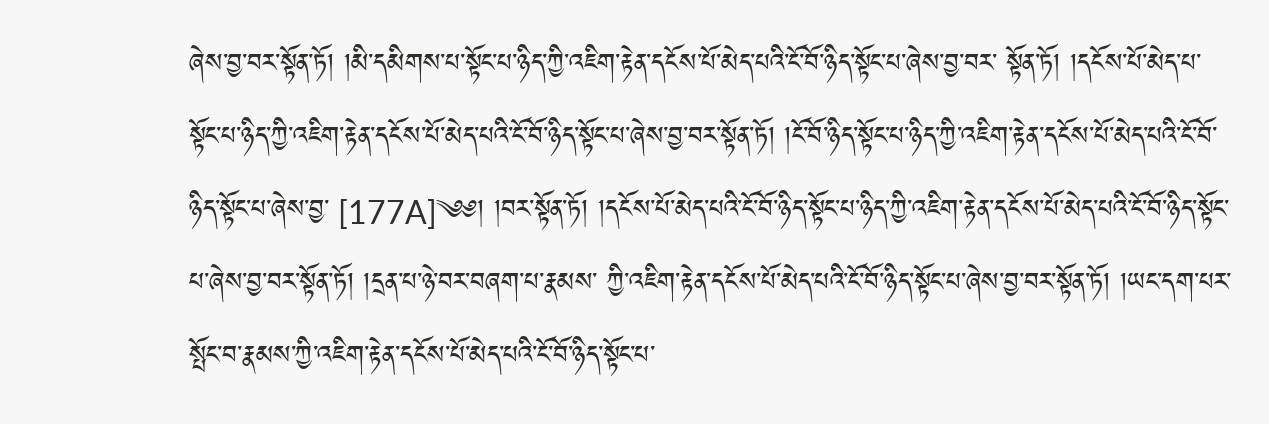ཞེས་བྱ་བར་སྟོན་ཏོ། །མི་དམིགས་པ་སྟོང་པ་ཉིད་ཀྱི་འཇིག་རྟེན་དངོས་པོ་མེད་པའི་ངོ་བོ་ཉིད་སྟོང་པ་ཞེས་བྱ་བར་ སྟོན་ཏོ། །དངོས་པོ་མེད་པ་སྟོང་པ་ཉིད་ཀྱི་འཇིག་རྟེན་དངོས་པོ་མེད་པའི་ངོ་བོ་ཉིད་སྟོང་པ་ཞེས་བྱ་བར་སྟོན་ཏོ། །ངོ་བོ་ཉིད་སྟོང་པ་ཉིད་ཀྱི་འཇིག་རྟེན་དངོས་པོ་མེད་པའི་ངོ་བོ་ཉིད་སྟོང་པ་ཞེས་བྱ་ [177A]༄༅། །བར་སྟོན་ཏོ། །དངོས་པོ་མེད་པའི་ངོ་བོ་ཉིད་སྟོང་པ་ཉིད་ཀྱི་འཇིག་རྟེན་དངོས་པོ་མེད་པའི་ངོ་བོ་ཉིད་སྟོང་པ་ཞེས་བྱ་བར་སྟོན་ཏོ། །དྲན་པ་ཉེ་བར་བཞག་པ་རྣམས་ ཀྱི་འཇིག་རྟེན་དངོས་པོ་མེད་པའི་ངོ་བོ་ཉིད་སྟོང་པ་ཞེས་བྱ་བར་སྟོན་ཏོ། །ཡང་དག་པར་སྤོང་བ་རྣམས་ཀྱི་འཇིག་རྟེན་དངོས་པོ་མེད་པའི་ངོ་བོ་ཉིད་སྟོང་པ་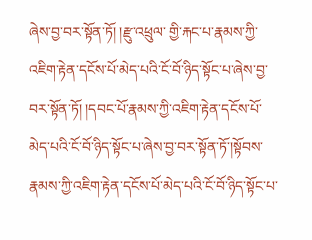ཞེས་བྱ་བར་སྟོན་ཏོ། །རྫུ་འཕྲུལ་ གྱི་རྐང་པ་རྣམས་ཀྱི་འཇིག་རྟེན་དངོས་པོ་མེད་པའི་ངོ་བོ་ཉིད་སྟོང་པ་ཞེས་བྱ་བར་སྟོན་ཏོ། །དབང་པོ་རྣམས་ཀྱི་འཇིག་རྟེན་དངོས་པོ་མེད་པའི་ངོ་བོ་ཉིད་སྟོང་པ་ཞེས་བྱ་བར་སྟོན་ཏོ་།སྟོབས་ རྣམས་ཀྱི་འཇིག་རྟེན་དངོས་པོ་མེད་པའི་ངོ་བོ་ཉིད་སྟོང་པ་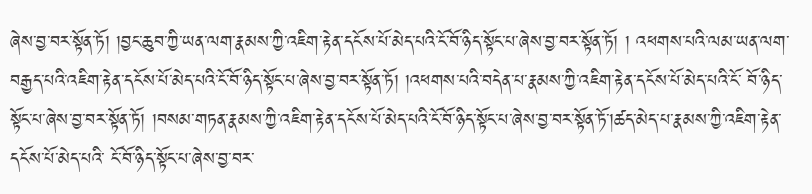ཞེས་བྱ་བར་སྟོན་ཏོ། །བྱང་ཆུབ་ཀྱི་ཡན་ལག་རྣམས་ཀྱི་འཇིག་རྟེན་དངོས་པོ་མེད་པའི་ངོ་བོ་ཉིད་སྟོང་པ་ཞེས་བྱ་བར་སྟོན་ཏོ། ། འཕགས་པའི་ལམ་ཡན་ལག་བརྒྱད་པའི་འཇིག་རྟེན་དངོས་པོ་མེད་པའི་ངོ་བོ་ཉིད་སྟོང་པ་ཞེས་བྱ་བར་སྟོན་ཏོ། །འཕགས་པའི་བདེན་པ་རྣམས་ཀྱི་འཇིག་རྟེན་དངོས་པོ་མེད་པའི་ངོ་ བོ་ཉིད་སྟོང་པ་ཞེས་བྱ་བར་སྟོན་ཏོ། །བསམ་གཏན་རྣམས་ཀྱི་འཇིག་རྟེན་དངོས་པོ་མེད་པའི་ངོ་བོ་ཉིད་སྟོང་པ་ཞེས་བྱ་བར་སྟོན་ཏོ་།ཚད་མེད་པ་རྣམས་ཀྱི་འཇིག་རྟེན་དངོས་པོ་མེད་པའི་ ངོ་བོ་ཉིད་སྟོང་པ་ཞེས་བྱ་བར་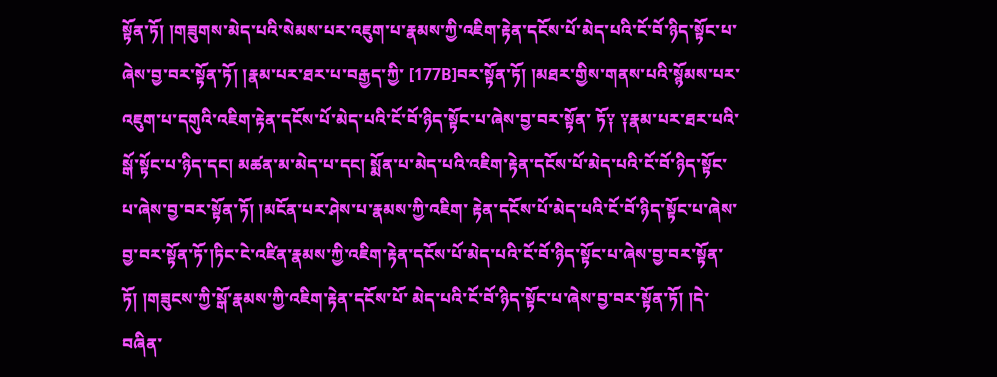སྟོན་ཏོ། །གཟུགས་མེད་པའི་སེམས་པར་འཇུག་པ་རྣམས་ཀྱི་འཇིག་རྟེན་དངོས་པོ་མེད་པའི་ངོ་བོ་ཉིད་སྟོང་པ་ཞེས་བྱ་བར་སྟོན་ཏོ། །རྣམ་པར་ཐར་པ་བརྒྱད་ཀྱི་ [177B]བར་སྟོན་ཏོ། །མཐར་གྱིས་གནས་པའི་སྙོམས་པར་འཇུག་པ་དགུའི་འཇིག་རྟེན་དངོས་པོ་མེད་པའི་ངོ་བོ་ཉིད་སྟོང་པ་ཞེས་བྱ་བར་སྟོན་ ཏོ༑ ༑རྣམ་པར་ཐར་པའི་སྒོ་སྟོང་པ་ཉིད་དང། མཚན་མ་མེད་པ་དང། སྨོན་པ་མེད་པའི་འཇིག་རྟེན་དངོས་པོ་མེད་པའི་ངོ་བོ་ཉིད་སྟོང་པ་ཞེས་བྱ་བར་སྟོན་ཏོ། །མངོན་པར་ཤེས་པ་རྣམས་ཀྱི་འཇིག་ རྟེན་དངོས་པོ་མེད་པའི་ངོ་བོ་ཉིད་སྟོང་པ་ཞེས་བྱ་བར་སྟོན་ཏོ་།ཏིང་ངེ་འཛིན་རྣམས་ཀྱི་འཇིག་རྟེན་དངོས་པོ་མེད་པའི་ངོ་བོ་ཉིད་སྟོང་པ་ཞེས་བྱ་བར་སྟོན་ཏོ། །གཟུངས་ཀྱི་སྒོ་རྣམས་ཀྱི་འཇིག་རྟེན་དངོས་པོ་ མེད་པའི་ངོ་བོ་ཉིད་སྟོང་པ་ཞེས་བྱ་བར་སྟོན་ཏོ། །དེ་བཞིན་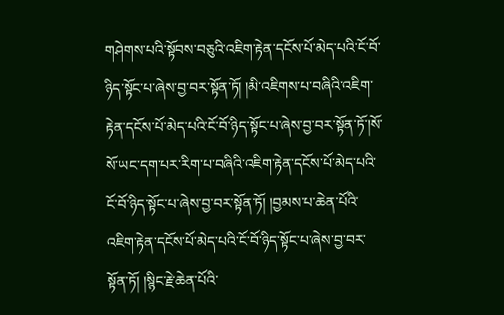གཤེགས་པའི་སྟོབས་བཅུའི་འཇིག་རྟེན་དངོས་པོ་མེད་པའི་ངོ་བོ་ཉིད་སྟོང་པ་ཞེས་བྱ་བར་སྟོན་ཏོ། །མི་འཇིགས་པ་བཞིའི་འཇིག་ རྟེན་དངོས་པོ་མེད་པའི་ངོ་བོ་ཉིད་སྟོང་པ་ཞེས་བྱ་བར་སྟོན་ཏོ་།སོ་སོ་ཡང་དག་པར་རིག་པ་བཞིའི་འཇིག་རྟེན་དངོས་པོ་མེད་པའི་ངོ་བོ་ཉིད་སྟོང་པ་ཞེས་བྱ་བར་སྟོན་ཏོ། །བྱམས་པ་ཆེན་པོའི་ འཇིག་རྟེན་དངོས་པོ་མེད་པའི་ངོ་བོ་ཉིད་སྟོང་པ་ཞེས་བྱ་བར་སྟོན་ཏོ། །སྙིང་རྗེ་ཆེན་པོའི་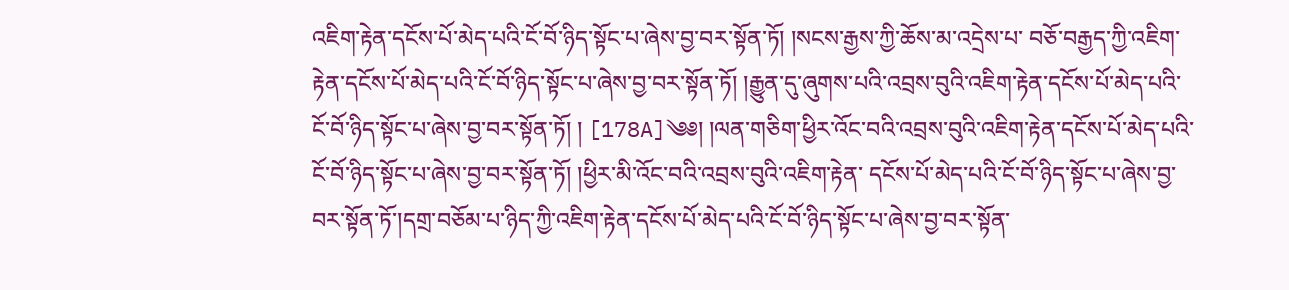འཇིག་རྟེན་དངོས་པོ་མེད་པའི་ངོ་བོ་ཉིད་སྟོང་པ་ཞེས་བྱ་བར་སྟོན་ཏོ། །སངས་རྒྱས་ཀྱི་ཆོས་མ་འདྲེས་པ་ བཅོ་བརྒྱད་ཀྱི་འཇིག་རྟེན་དངོས་པོ་མེད་པའི་ངོ་བོ་ཉིད་སྟོང་པ་ཞེས་བྱ་བར་སྟོན་ཏོ། །རྒྱུན་དུ་ཞུགས་པའི་འབྲས་བུའི་འཇིག་རྟེན་དངོས་པོ་མེད་པའི་ངོ་བོ་ཉིད་སྟོང་པ་ཞེས་བྱ་བར་སྟོན་ཏོ། ། [178A]༄༅། །ལན་གཅིག་ཕྱིར་འོང་བའི་འབྲས་བུའི་འཇིག་རྟེན་དངོས་པོ་མེད་པའི་ངོ་བོ་ཉིད་སྟོང་པ་ཞེས་བྱ་བར་སྟོན་ཏོ། །ཕྱིར་མི་འོང་བའི་འབྲས་བུའི་འཇིག་རྟེན་ དངོས་པོ་མེད་པའི་ངོ་བོ་ཉིད་སྟོང་པ་ཞེས་བྱ་བར་སྟོན་ཏོ་།དགྲ་བཅོམ་པ་ཉིད་ཀྱི་འཇིག་རྟེན་དངོས་པོ་མེད་པའི་ངོ་བོ་ཉིད་སྟོང་པ་ཞེས་བྱ་བར་སྟོན་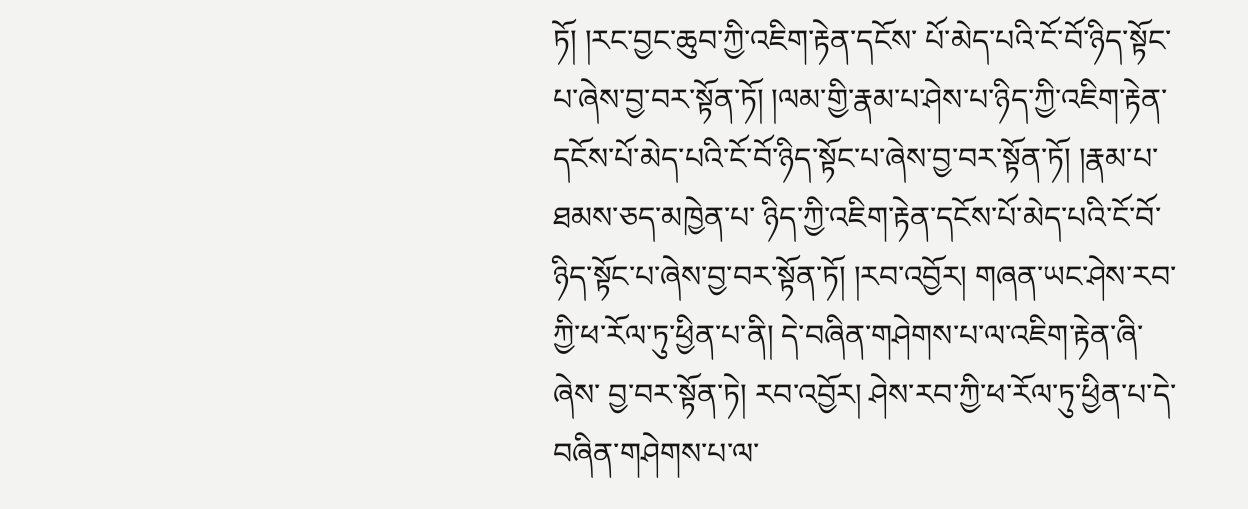ཏོ། །རང་བྱང་ཆུབ་ཀྱི་འཇིག་རྟེན་དངོས་ པོ་མེད་པའི་ངོ་བོ་ཉིད་སྟོང་པ་ཞེས་བྱ་བར་སྟོན་ཏོ། །ལམ་གྱི་རྣམ་པ་ཤེས་པ་ཉིད་ཀྱི་འཇིག་རྟེན་དངོས་པོ་མེད་པའི་ངོ་བོ་ཉིད་སྟོང་པ་ཞེས་བྱ་བར་སྟོན་ཏོ། །རྣམ་པ་ཐམས་ཅད་མཁྱེན་པ་ ཉིད་ཀྱི་འཇིག་རྟེན་དངོས་པོ་མེད་པའི་ངོ་བོ་ཉིད་སྟོང་པ་ཞེས་བྱ་བར་སྟོན་ཏོ། །རབ་འབྱོར། གཞན་ཡང་ཤེས་རབ་ཀྱི་ཕ་རོལ་ཏུ་ཕྱིན་པ་ནི། དེ་བཞིན་གཤེགས་པ་ལ་འཇིག་རྟེན་ཞི་ཞེས་ བྱ་བར་སྟོན་ཏེ། རབ་འབྱོར། ཤེས་རབ་ཀྱི་ཕ་རོལ་ཏུ་ཕྱིན་པ་དེ་བཞིན་གཤེགས་པ་ལ་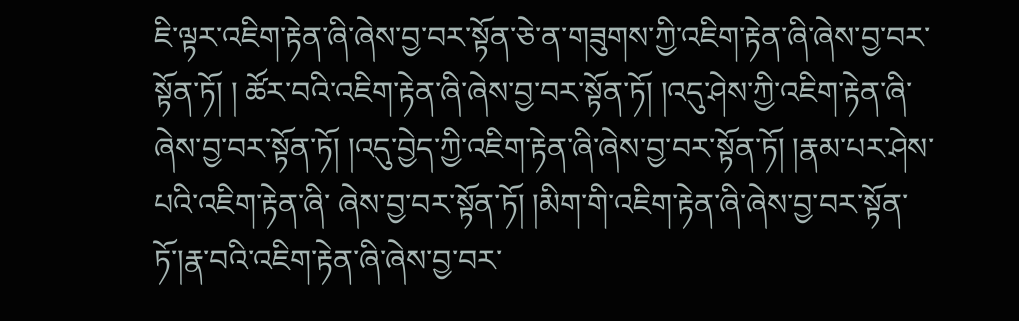ཇི་ལྟར་འཇིག་རྟེན་ཞི་ཞེས་བྱ་བར་སྟོན་ཅེ་ན་གཟུགས་ཀྱི་འཇིག་རྟེན་ཞི་ཞེས་བྱ་བར་སྟོན་ཏོ། ། ཚོར་བའི་འཇིག་རྟེན་ཞི་ཞེས་བྱ་བར་སྟོན་ཏོ། །འདུ་ཤེས་ཀྱི་འཇིག་རྟེན་ཞི་ཞེས་བྱ་བར་སྟོན་ཏོ། །འདུ་བྱེད་ཀྱི་འཇིག་རྟེན་ཞི་ཞེས་བྱ་བར་སྟོན་ཏོ། །རྣམ་པར་ཤེས་པའི་འཇིག་རྟེན་ཞི་ ཞེས་བྱ་བར་སྟོན་ཏོ། །མིག་གི་འཇིག་རྟེན་ཞི་ཞེས་བྱ་བར་སྟོན་ཏོ་།རྣ་བའི་འཇིག་རྟེན་ཞི་ཞེས་བྱ་བར་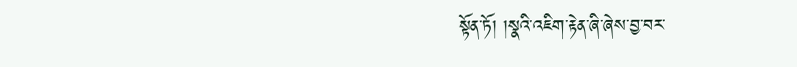སྟོན་ཏོ། །སྣའི་འཇིག་རྟེན་ཞི་ཞེས་བྱ་བར་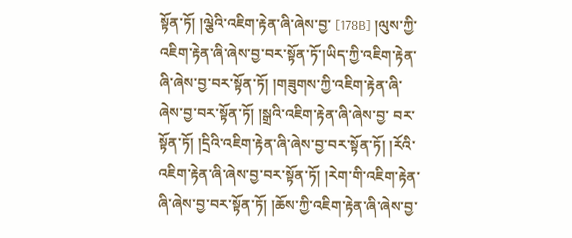སྟོན་ཏོ། །ལྕེའི་འཇིག་རྟེན་ཞི་ཞེས་བྱ་ [178B] །ལུས་ཀྱི་འཇིག་རྟེན་ཞི་ཞེས་བྱ་བར་སྟོན་ཏོ་།ཡིད་ཀྱི་འཇིག་རྟེན་ཞི་ཞེས་བྱ་བར་སྟོན་ཏོ། །གཟུགས་ཀྱི་འཇིག་རྟེན་ཞི་ཞེས་བྱ་བར་སྟོན་ཏོ། །སྒྲའི་འཇིག་རྟེན་ཞི་ཞེས་བྱ་ བར་སྟོན་ཏོ། །དྲིའི་འཇིག་རྟེན་ཞི་ཞེས་བྱ་བར་སྟོན་ཏོ། །རོའི་འཇིག་རྟེན་ཞི་ཞེས་བྱ་བར་སྟོན་ཏོ། །རེག་གི་འཇིག་རྟེན་ཞི་ཞེས་བྱ་བར་སྟོན་ཏོ། །ཆོས་ཀྱི་འཇིག་རྟེན་ཞི་ཞེས་བྱ་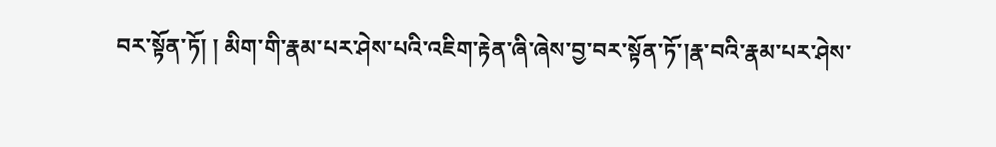བར་སྟོན་ཏོ། ། མིག་གི་རྣམ་པར་ཤེས་པའི་འཇིག་རྟེན་ཞི་ཞེས་བྱ་བར་སྟོན་ཏོ་།རྣ་བའི་རྣམ་པར་ཤེས་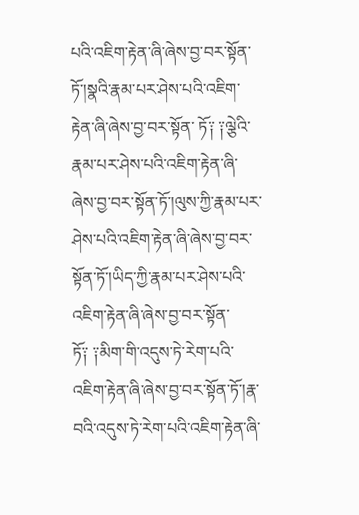པའི་འཇིག་རྟེན་ཞི་ཞེས་བྱ་བར་སྟོན་ཏོ་།སྣའི་རྣམ་པར་ཤེས་པའི་འཇིག་རྟེན་ཞི་ཞེས་བྱ་བར་སྟོན་ ཏོ༑ ༑ལྕེའི་རྣམ་པར་ཤེས་པའི་འཇིག་རྟེན་ཞི་ཞེས་བྱ་བར་སྟོན་ཏོ་།ལུས་ཀྱི་རྣམ་པར་ཤེས་པའི་འཇིག་རྟེན་ཞི་ཞེས་བྱ་བར་སྟོན་ཏོ་།ཡིད་ཀྱི་རྣམ་པར་ཤེས་པའི་འཇིག་རྟེན་ཞི་ཞེས་བྱ་བར་སྟོན་ ཏོ༑ ༑མིག་གི་འདུས་ཏེ་རེག་པའི་འཇིག་རྟེན་ཞི་ཞེས་བྱ་བར་སྟོན་ཏོ་།རྣ་བའི་འདུས་ཏེ་རེག་པའི་འཇིག་རྟེན་ཞི་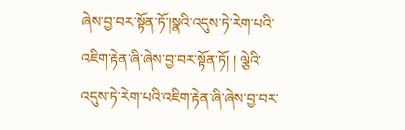ཞེས་བྱ་བར་སྟོན་ཏོ་།སྣའི་འདུས་ཏེ་རེག་པའི་འཇིག་རྟེན་ཞི་ཞེས་བྱ་བར་སྟོན་ཏོ། ། ལྕེའི་འདུས་ཏེ་རེག་པའི་འཇིག་རྟེན་ཞི་ཞེས་བྱ་བར་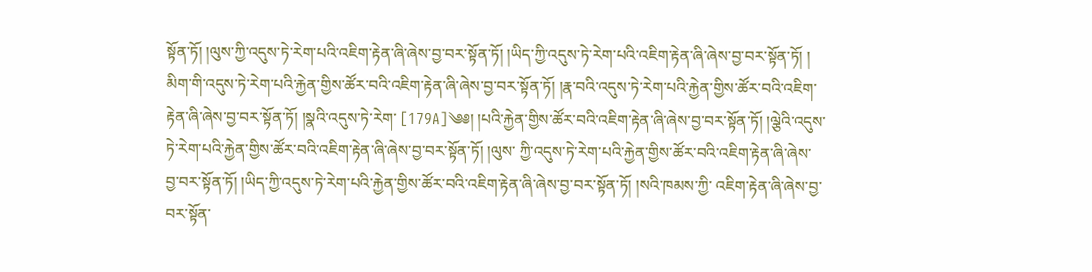སྟོན་ཏོ། །ལུས་ཀྱི་འདུས་ཏེ་རེག་པའི་འཇིག་རྟེན་ཞི་ཞེས་བྱ་བར་སྟོན་ཏོ། །ཡིད་ཀྱི་འདུས་ཏེ་རེག་པའི་འཇིག་རྟེན་ཞི་ཞེས་བྱ་བར་སྟོན་ཏོ། ། མིག་གི་འདུས་ཏེ་རེག་པའི་རྐྱེན་གྱིས་ཚོར་བའི་འཇིག་རྟེན་ཞི་ཞེས་བྱ་བར་སྟོན་ཏོ། །རྣ་བའི་འདུས་ཏེ་རེག་པའི་རྐྱེན་གྱིས་ཚོར་བའི་འཇིག་རྟེན་ཞི་ཞེས་བྱ་བར་སྟོན་ཏོ། །སྣའི་འདུས་ཏེ་རེག་ [179A]༄༅། །པའི་རྐྱེན་གྱིས་ཚོར་བའི་འཇིག་རྟེན་ཞི་ཞེས་བྱ་བར་སྟོན་ཏོ། །ལྕེའི་འདུས་ཏེ་རེག་པའི་རྐྱེན་གྱིས་ཚོར་བའི་འཇིག་རྟེན་ཞི་ཞེས་བྱ་བར་སྟོན་ཏོ། །ལུས་ ཀྱི་འདུས་ཏེ་རེག་པའི་རྐྱེན་གྱིས་ཚོར་བའི་འཇིག་རྟེན་ཞི་ཞེས་བྱ་བར་སྟོན་ཏོ། །ཡིད་ཀྱི་འདུས་ཏེ་རེག་པའི་རྐྱེན་གྱིས་ཚོར་བའི་འཇིག་རྟེན་ཞི་ཞེས་བྱ་བར་སྟོན་ཏོ། །སའི་ཁམས་ཀྱི་ འཇིག་རྟེན་ཞི་ཞེས་བྱ་བར་སྟོན་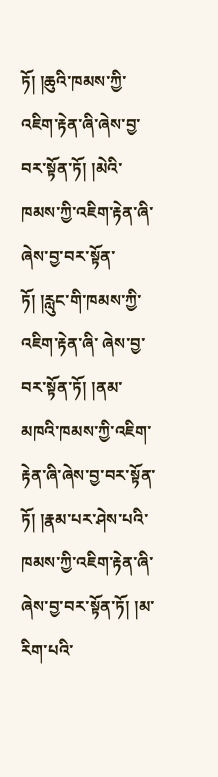ཏོ། །ཆུའི་ཁམས་ཀྱི་འཇིག་རྟེན་ཞི་ཞེས་བྱ་བར་སྟོན་ཏོ། །མེའི་ཁམས་ཀྱི་འཇིག་རྟེན་ཞི་ཞེས་བྱ་བར་སྟོན་ཏོ། །རླུང་གི་ཁམས་ཀྱི་འཇིག་རྟེན་ཞི་ ཞེས་བྱ་བར་སྟོན་ཏོ། །ནམ་མཁའི་ཁམས་ཀྱི་འཇིག་རྟེན་ཞི་ཞེས་བྱ་བར་སྟོན་ཏོ། །རྣམ་པར་ཤེས་པའི་ཁམས་ཀྱི་འཇིག་རྟེན་ཞི་ཞེས་བྱ་བར་སྟོན་ཏོ། །མ་རིག་པའི་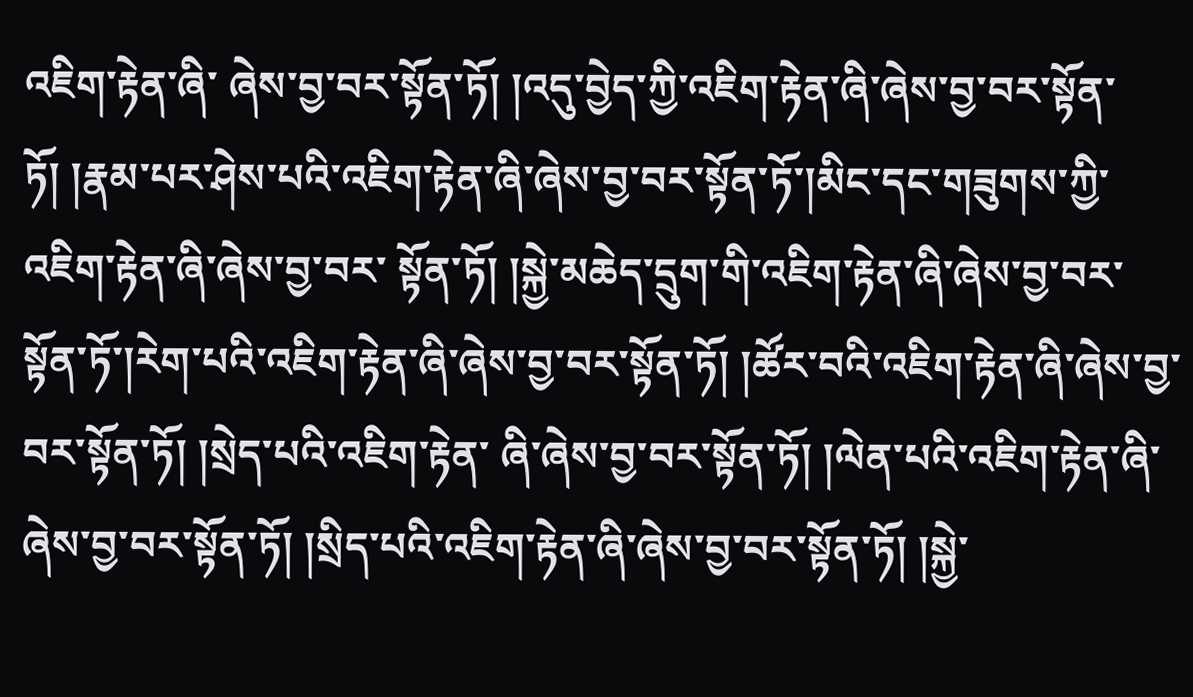འཇིག་རྟེན་ཞི་ ཞེས་བྱ་བར་སྟོན་ཏོ། །འདུ་བྱེད་ཀྱི་འཇིག་རྟེན་ཞི་ཞེས་བྱ་བར་སྟོན་ཏོ། །རྣམ་པར་ཤེས་པའི་འཇིག་རྟེན་ཞི་ཞེས་བྱ་བར་སྟོན་ཏོ་།མིང་དང་གཟུགས་ཀྱི་འཇིག་རྟེན་ཞི་ཞེས་བྱ་བར་ སྟོན་ཏོ། །སྐྱེ་མཆེད་དྲུག་གི་འཇིག་རྟེན་ཞི་ཞེས་བྱ་བར་སྟོན་ཏོ་།རེག་པའི་འཇིག་རྟེན་ཞི་ཞེས་བྱ་བར་སྟོན་ཏོ། །ཚོར་བའི་འཇིག་རྟེན་ཞི་ཞེས་བྱ་བར་སྟོན་ཏོ། །སྲེད་པའི་འཇིག་རྟེན་ ཞི་ཞེས་བྱ་བར་སྟོན་ཏོ། །ལེན་པའི་འཇིག་རྟེན་ཞི་ཞེས་བྱ་བར་སྟོན་ཏོ། །སྲིད་པའི་འཇིག་རྟེན་ཞི་ཞེས་བྱ་བར་སྟོན་ཏོ། །སྐྱེ་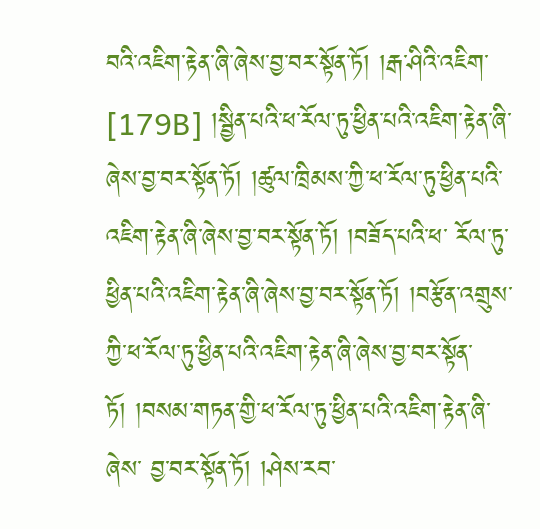བའི་འཇིག་རྟེན་ཞི་ཞེས་བྱ་བར་སྟོན་ཏོ། །རྒ་ཤིའི་འཇིག་ [179B] །སྦྱིན་པའི་ཕ་རོལ་ཏུ་ཕྱིན་པའི་འཇིག་རྟེན་ཞི་ཞེས་བྱ་བར་སྟོན་ཏོ། །ཚུལ་ཁྲིམས་ཀྱི་ཕ་རོལ་ཏུ་ཕྱིན་པའི་འཇིག་རྟེན་ཞི་ཞེས་བྱ་བར་སྟོན་ཏོ། །བཟོད་པའི་ཕ་ རོལ་ཏུ་ཕྱིན་པའི་འཇིག་རྟེན་ཞི་ཞེས་བྱ་བར་སྟོན་ཏོ། །བརྩོན་འགྲུས་ཀྱི་ཕ་རོལ་ཏུ་ཕྱིན་པའི་འཇིག་རྟེན་ཞི་ཞེས་བྱ་བར་སྟོན་ཏོ། །བསམ་གཏན་གྱི་ཕ་རོལ་ཏུ་ཕྱིན་པའི་འཇིག་རྟེན་ཞི་ཞེས་ བྱ་བར་སྟོན་ཏོ། །ཤེས་རབ་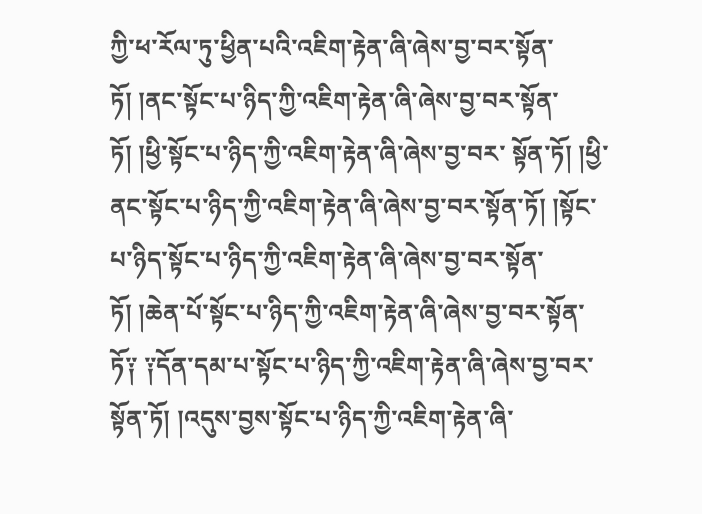ཀྱི་ཕ་རོལ་ཏུ་ཕྱིན་པའི་འཇིག་རྟེན་ཞི་ཞེས་བྱ་བར་སྟོན་ཏོ། །ནང་སྟོང་པ་ཉིད་ཀྱི་འཇིག་རྟེན་ཞི་ཞེས་བྱ་བར་སྟོན་ཏོ། །ཕྱི་སྟོང་པ་ཉིད་ཀྱི་འཇིག་རྟེན་ཞི་ཞེས་བྱ་བར་ སྟོན་ཏོ། །ཕྱི་ནང་སྟོང་པ་ཉིད་ཀྱི་འཇིག་རྟེན་ཞི་ཞེས་བྱ་བར་སྟོན་ཏོ། །སྟོང་པ་ཉིད་སྟོང་པ་ཉིད་ཀྱི་འཇིག་རྟེན་ཞི་ཞེས་བྱ་བར་སྟོན་ཏོ། །ཆེན་པོ་སྟོང་པ་ཉིད་ཀྱི་འཇིག་རྟེན་ཞི་ཞེས་བྱ་བར་སྟོན་ ཏོ༑ ༑དོན་དམ་པ་སྟོང་པ་ཉིད་ཀྱི་འཇིག་རྟེན་ཞི་ཞེས་བྱ་བར་སྟོན་ཏོ། །འདུས་བྱས་སྟོང་པ་ཉིད་ཀྱི་འཇིག་རྟེན་ཞི་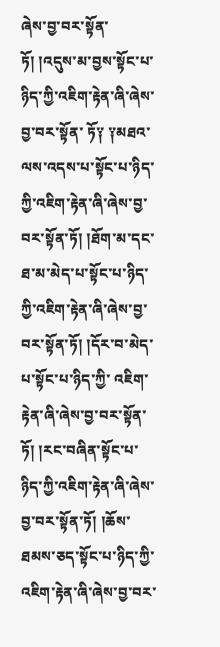ཞེས་བྱ་བར་སྟོན་ཏོ། །འདུས་མ་བྱས་སྟོང་པ་ཉིད་ཀྱི་འཇིག་རྟེན་ཞི་ཞེས་བྱ་བར་སྟོན་ ཏོ༑ ༑མཐའ་ལས་འདས་པ་སྟོང་པ་ཉིད་ཀྱི་འཇིག་རྟེན་ཞི་ཞེས་བྱ་བར་སྟོན་ཏོ། །ཐོག་མ་དང་ཐ་མ་མེད་པ་སྟོང་པ་ཉིད་ཀྱི་འཇིག་རྟེན་ཞི་ཞེས་བྱ་བར་སྟོན་ཏོ། །དོར་བ་མེད་པ་སྟོང་པ་ཉིད་ཀྱི་ འཇིག་རྟེན་ཞི་ཞེས་བྱ་བར་སྟོན་ཏོ། །རང་བཞིན་སྟོང་པ་ཉིད་ཀྱི་འཇིག་རྟེན་ཞི་ཞེས་བྱ་བར་སྟོན་ཏོ། །ཆོས་ཐམས་ཅད་སྟོང་པ་ཉིད་ཀྱི་འཇིག་རྟེན་ཞི་ཞེས་བྱ་བར་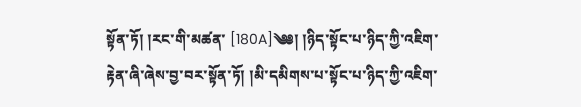སྟོན་ཏོ། །རང་གི་མཚན་ [180A]༄༅། །ཉིད་སྟོང་པ་ཉིད་ཀྱི་འཇིག་རྟེན་ཞི་ཞེས་བྱ་བར་སྟོན་ཏོ། །མི་དམིགས་པ་སྟོང་པ་ཉིད་ཀྱི་འཇིག་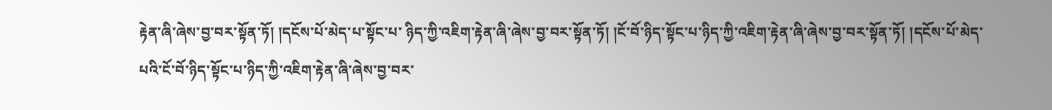རྟེན་ཞི་ཞེས་བྱ་བར་སྟོན་ཏོ། །དངོས་པོ་མེད་པ་སྟོང་པ་ ཉིད་ཀྱི་འཇིག་རྟེན་ཞི་ཞེས་བྱ་བར་སྟོན་ཏོ། །ངོ་བོ་ཉིད་སྟོང་པ་ཉིད་ཀྱི་འཇིག་རྟེན་ཞི་ཞེས་བྱ་བར་སྟོན་ཏོ། །དངོས་པོ་མེད་པའི་ངོ་བོ་ཉིད་སྟོང་པ་ཉིད་ཀྱི་འཇིག་རྟེན་ཞི་ཞེས་བྱ་བར་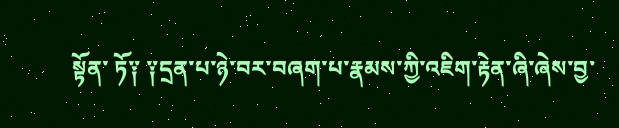སྟོན་ ཏོ༑ ༑དྲན་པ་ཉེ་བར་བཞག་པ་རྣམས་ཀྱི་འཇིག་རྟེན་ཞི་ཞེས་བྱ་